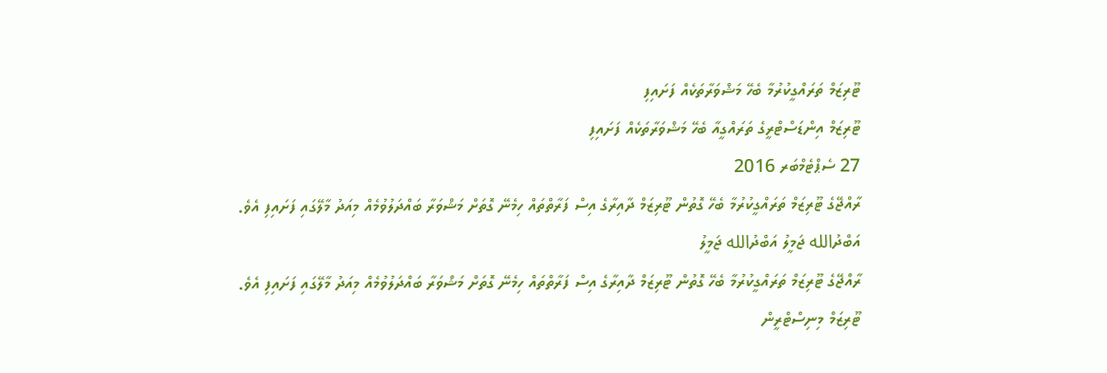ޓޫރިޒަމް ތަރައްގީކުރުމާ ބެހޭ މަޝްވަރާތަކެއް ފަށައިފި
ޓޫރިޒަމް އިންޑަސްޓްރީގެ ތަރައްގީއާ ބެހޭ މަޝްވަރާތަކެއް ފަށައިފި
27 ސެޕްޓެމްބަރ 2016
ރާއްޖޭގެ ޓޫރިޒަމް ތަރައްގީކުރުމާ ބެހޭ ގޮތުން ޓޫރިޒަމް ދާއިރާގެ އިސް ފަރާތްތައް ހިމެނޭ ގޮތަށް މަޝްވަރާ ބައްދަލުވުމެއް މިއަދު މާލޭގައި ފަށައިފި އެވެ.
އަބްދުالله ޖަމީލު އަބްދުالله ޖަމީލު
ރާއްޖޭގެ ޓޫރިޒަމް ތަރައްގީކުރުމާ ބެހޭ ގޮތުން ޓޫރިޒަމް ދާއިރާގެ އިސް ފަރާތްތައް ހިމެނޭ ގޮތަށް މަޝްވަރާ ބައްދަލުވުމެއް މިއަދު މާލޭގައި ފަށައިފި އެވެ.
ޓޫރިޒަމް މިނިސްޓްރީން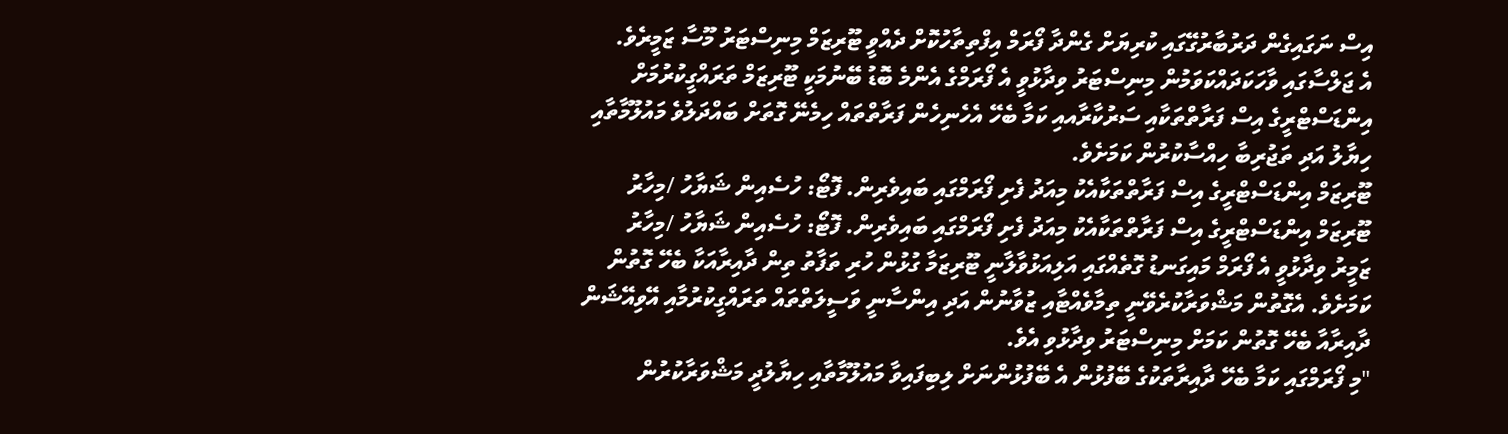އިސް ނަގައިގެން ދަރުބާރުގޭގައި ކުރިޔަށް ގެންދާ ފޯރަމް އިފްތިތާހުކޮށް ދެއްވީ ޓޫރިޒަމް މިނިސްޓަރު މޫސާ ޒަމީރެވެ.
އެ ޖަލްސާގައި ވާހަކަދައްކަވަމުން މިނިސްޓަރު ވިދާޅުވީ އެ ފޯރަމްގެ އެންމެ ބޮޑު ބޭނުމަކީ ޓޫރިޒަމް ތަރައްގީކުރުމަށް އިންޑަސްޓްރީގެ އިސް ފަރާތްތަކާއި ސަރުކާރާއއި ކަމާ ބެހޭ އެހެނިހެން ފަރާތްތައް ހިމެނޭ ގޮތަށް ބައްދަލުވެ މައުލޫމާތާއި ހިޔާލު އަދި ތަޖުރިބާ ހިއްސާކުރުން ކަމަށެވެ.
ޓޫރިޒަމް އިންޑަސްޓްރީގެ އިސް ފަރާތްތަކާއެކު މިއަދު ފެށި ފޯރަމްގައި ބައިވެރިން. ފޮޓޯ: ހުސެއިން ޝަޔާހު /މިހާރު
ޓޫރިޒަމް އިންޑަސްޓްރީގެ އިސް ފަރާތްތަކާއެކު މިއަދު ފެށި ފޯރަމްގައި ބައިވެރިން. ފޮޓޯ: ހުސެއިން ޝަޔާހު /މިހާރު
ޒަމީރު ވިދާޅުވީ އެ ފޯރަމް މައިގަނޑު ގޮތެއްގައި އަލިއަޅުވާލާނީ ޓޫރިޒަމާ ގުޅުން ހުރި ތަފާތު ތިން ދާއިރާއަކާ ބެހޭ ގޮތުން ކަމަށެވެ. އެގޮތުން މަޝްވަރާކުރެވޭނީ ތިމާވެއްޓާއި ޒުވާނުން އަދި އިންސާނީ ވަސީލަތްތައް ތަރައްގީކުރުމާއި އޭވިއޭޝަން ދާއިރާއާ ބެހޭ ގޮތުން ކަމަށް މިނިސްޓަރު ވިދާޅުވި އެވެ.
"މި ފޯރަމްގައި ކަމާ ބެހޭ ދާއިރާތަކުގެ ބޭފުޅުން އެ ބޭފުޅުންނަށް ލިބިފައިވާ މައުލޫމާތާއި ހިޔާލުދީ މަޝްވަރާކުރުން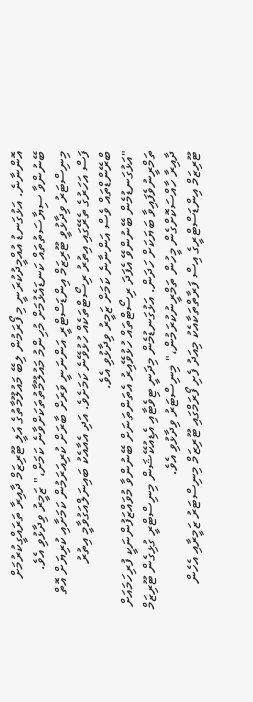އޮންނާނެ. އަޅުގަނޑު އުއްމީދުކުރަނީ މި ފޯރަމުން ލިބޭ މައުލޫމާތުގެ އަލީ ޓޫރިޒަމް ދާއިރާ ތަރައްގީކުރުމަށް ބޭނުންވާ ސިޔާސަތުތައް ކަނޑައެޅުމަށް މުހިންމު މައުލޫމާތުތަކަށްވާނެ ކަމަށް،" ޒަމީރު ވިދާޅުވި އެވެ.
މިނިސްޓަރު ވިދާޅުވީ ޓޫރިޒަމް އިންޑަސްޓްރީ އަންނަނީ ވަރަށް ބާރަށް ކުރިއަރަމުން ކަމަށާއި ކުރިޔަށް އޮތް ފަސް އަހަރުގެ ތެރޭގައި އިތުރު ރިސޯޓްތަކެއް ހުޅުވޭނެ ކަމަށެވެ. އަދި އެއާއެކު ބައިނަލްއަގުވާމީ އިތުރު ބްރޭންޑްތައް ވެސް އަންނާނެ ކަމަށް ޒަމީރު ވިދާޅުވި އެވެ.
"އަޅުގަނޑުމެން ބޭނުންވޭ އެފަދަ ރިސޯޓްތައް ހުޅުވޭއިރު އެތަންތަނަށް ބޭނުންވާ މުވައްޒަފުންނަކީ ފުރިހަމައަށް ތަމްރީނުވެފައިވާ ބަޔަކަށް ހަދަން. އަޅުގަނޑުމެން މިދަނީ ޓިވެޓާއި އެޑިއުކޭޝަން މިނިސްޓްރީ ގުޅިގެން ޓޫރިޒަމް ދާއިރާ ހާއްސަކޮށްގެން މީހުން ތަމްރީނުކުރަމުން،" މިނިސްޓަރު ވިދާޅުވި އެވެ.
ޓޫރިޒަމް އިންޑަސްޓްރީގެ އިސް ފަރާތްތަކާއެކު މިއަދު ފެށި ފޯރަމްގައި ޓޫރިޒަމް މިނިސްޓަރު ޒަމީރާއި އެހެން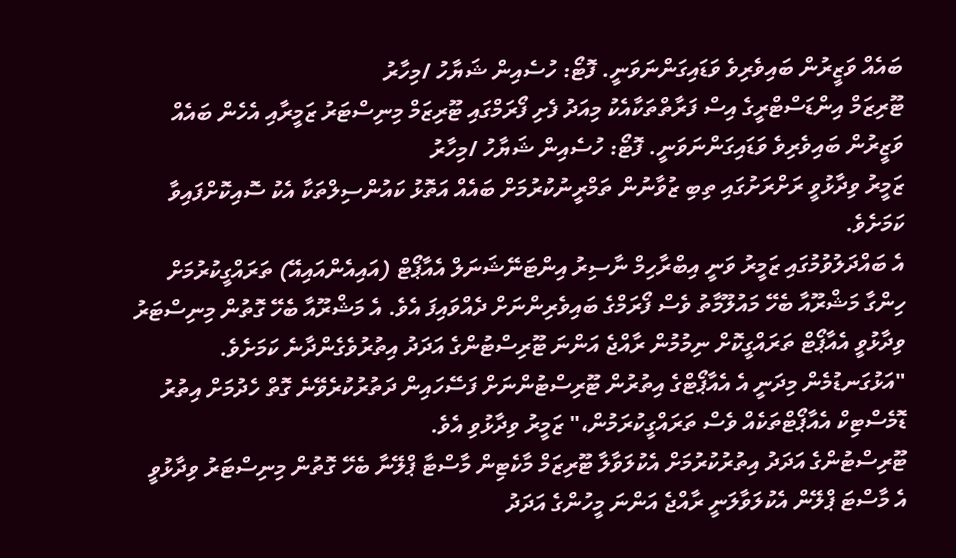ބައެއް ވަޒީރުން ބައިވެރިވެ ވަޑައިގަންނަވަނީ. ފޮޓޯ: ހުސެއިން ޝަޔާހު /މިހާރު
ޓޫރިޒަމް އިންޑަސްޓްރީގެ އިސް ފަރާތްތަކާއެކު މިއަދު ފެށި ފޯރަމްގައި ޓޫރިޒަމް މިނިސްޓަރު ޒަމީރާއި އެހެން ބައެއް ވަޒީރުން ބައިވެރިވެ ވަޑައިގަންނަވަނީ. ފޮޓޯ: ހުސެއިން ޝަޔާހު /މިހާރު
ޒަމީރު ވިދާޅުވީ ރަށްރަށުގައި ތިބި ޒުވާނުން ތަމްރީނުކުރުމަށް ބައެއް އަތޮޅު ކައުންސިލްތަކާ އެކު ސޮއިކޮށްފައިވާ ކަމަށެވެ.
އެ ބައްދަލުވުމުގައި ޒަމީރު ވަނީ އިބްރާހިމް ނާސިރު އިންޓަނޭޝަނަލް އެއާޕޯޓް (އައިއެންއައިއޭ) ތަރައްގީކުރުމަށް ހިންގާ މަޝްރޫއާ ބެހޭ މައުލޫމާތު ވެސް ފޯރަމްގެ ބައިވެރިންނަށް ދެއްވައިފަ އެވެ. އެ މަޝްރޫއާ ބެހޭ ގޮތުން މިނިސްޓަރު ވިދާޅުވީ އެއާޕޯޓް ތަރައްގީކޮށް ނިމުމުން ރާއްޖެ އަންނަ ޓޫރިސްޓުންގެ އަދަދު އިތުރުވެގެންދާނެ ކަމަށެވެ.
"އަޅުގަނޑުމެން މިދަނީ އެ އެއާޕޯޓްގެ އިތުރުން ޓޫރިސްޓުންނަށް ފަސޭހައިން ދަތުރުކުރެވޭނެ ގޮތް ހެދުމަށް އިތުރު ޑޮމެސްޓިކް އެއާޕޯޓްތަކެއް ވެސް ތަރައްގީކުރަމުން،" ޒަމީރު ވިދާޅުވި އެވެ.
ޓޫރިސްޓުންގެ އަދަދު އިތުރުކުރުމަށް އެކުލަވާލާ ޓޫރިޒަމް މާކެޓިން މާސްޓާ ޕްލޭނާ ބެހޭ ގޮތުން މިނިސްޓަރު ވިދާޅުވީ އެ މާސްޓަ ޕްލޭން އެކުލަވާލަނީ ރާއްޖެ އަންނަ މީހުންގެ އަދަދު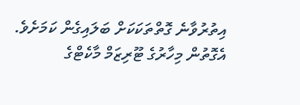އިތުރުވާނެ ގޮތްތަކަކަށް ބަލައިގެން ކަމަށެވެ. އެގޮތުން މިހާރުގެ ޓޫރިޒަމް މާކެޓްގެ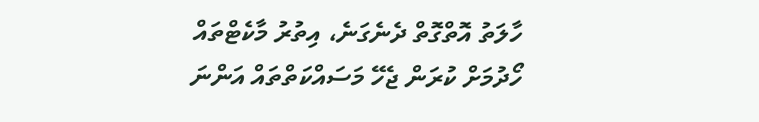ހާލަތު އޮތްގޮތް ދެނެގަނެ، އިތުރު މާކެޓްތައް ހޯދުމަށް ކުރަން ޖެހޭ މަސައްކަތްތައް އަންނަ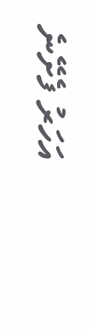އަހަރު ފެށޭނެ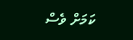ކަމަށް ވެސް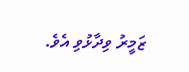ޒަމީރު ވިދާޅުވި އެވެ.